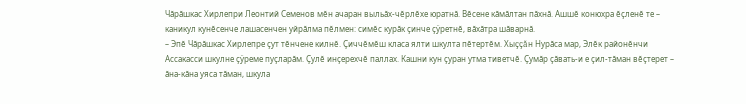Чăрăшкас Хирлепри Леонтий Семенов мĕн ачаран выльăх-чĕрлĕхе юратнă. Вĕсене кăмăлтан пăхнă. Ашшĕ конюхра ĕçленĕ те – каникул кунĕсенче лашасенчен уйрăлма пĕлмен: симĕс курăк çинче çÿретнĕ, вăхăтра шăварнă.
– Эпĕ Чăрăшкас Хирлепре çут тĕнчене килнĕ. Çиччĕмĕш класа ялти шкулта пĕтертĕм. Хыççăн Нурăса мар, Элĕк районĕнчи Ассакасси шкулне çÿреме пуçларăм. Çулĕ инçерехчĕ паллах. Кашни кун çуран утма тиветчĕ. Çумăр çăвать-и е çил-тăман вĕçтерет – ăна-кăна уяса тăман, шкула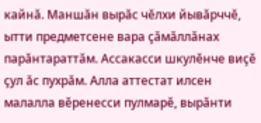кайнă. Маншăн вырăс чĕлхи йывăрччĕ, ытти предметсене вара çăмăллăнах парăнтараттăм. Ассакасси шкулĕнче виçĕ çул ăс пухрăм. Алла аттестат илсен малалла вĕренесси пулмарĕ, вырăнти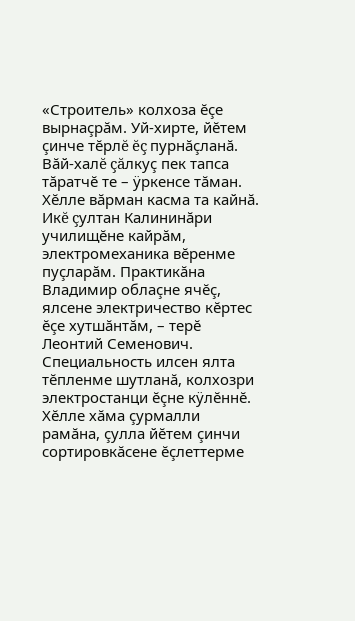«Строитель» колхоза ĕçе вырнаçрăм. Уй-хирте, йĕтем çинче тĕрлĕ ĕç пурнăçланă. Вăй-халĕ çăлкуç пек тапса тăратчĕ те – ÿркенсе тăман. Хĕлле вăрман касма та кайнă. Икĕ çултан Калининăри училищĕне кайрăм, электромеханика вĕренме пуçларăм. Практикăна Владимир облаçне ячĕç, ялсене электричество кĕртес ĕçе хутшăнтăм, – терĕ Леонтий Семенович.
Специальность илсен ялта тĕпленме шутланă, колхозри электростанци ĕçне кÿлĕннĕ. Хĕлле хăма çурмалли рамăна, çулла йĕтем çинчи сортировкăсене ĕçлеттерме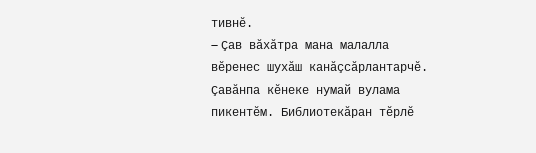тивнĕ.
– Çав вăхăтра мана малалла вĕренес шухăш канăçсăрлантарчĕ. Çавăнпа кĕнеке нумай вулама пикентĕм. Библиотекăран тĕрлĕ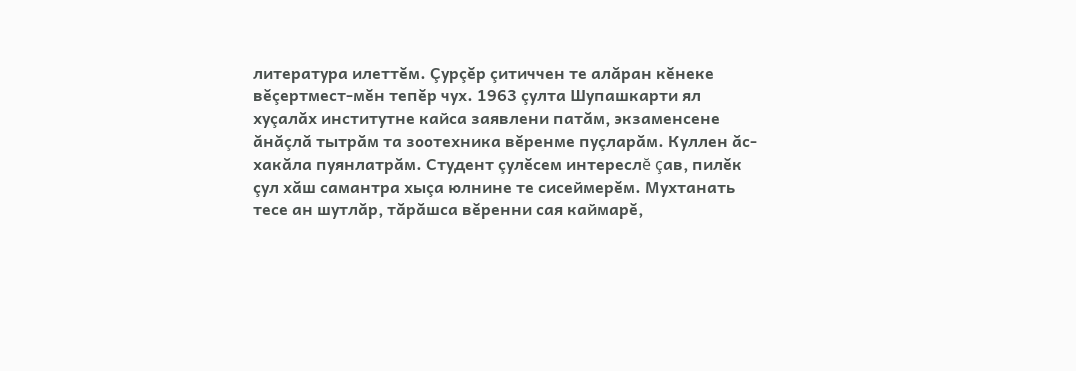литература илеттĕм. Çурçĕр çитиччен те алăран кĕнеке вĕçертмест-мĕн тепĕр чух. 1963 çулта Шупашкарти ял хуçалăх институтне кайса заявлени патăм, экзаменсене ăнăçлă тытрăм та зоотехника вĕренме пуçларăм. Куллен ăс-хакăла пуянлатрăм. Студент çулĕсем интереслĕ çав, пилĕк çул хăш самантра хыçа юлнине те сисеймерĕм. Мухтанать тесе ан шутлăр, тăрăшса вĕренни сая каймарĕ,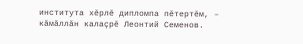института хĕрлĕ дипломпа пĕтертĕм, – кăмăллăн калаçрĕ Леонтий Семенов.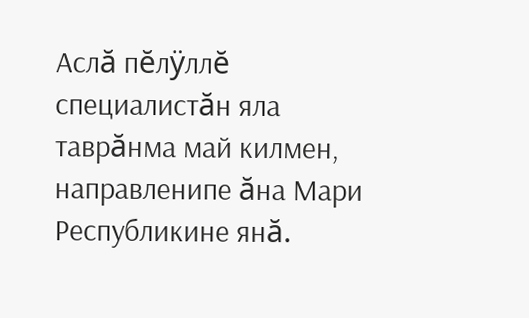Аслă пĕлÿллĕ специалистăн яла таврăнма май килмен, направленипе ăна Мари Республикине янă.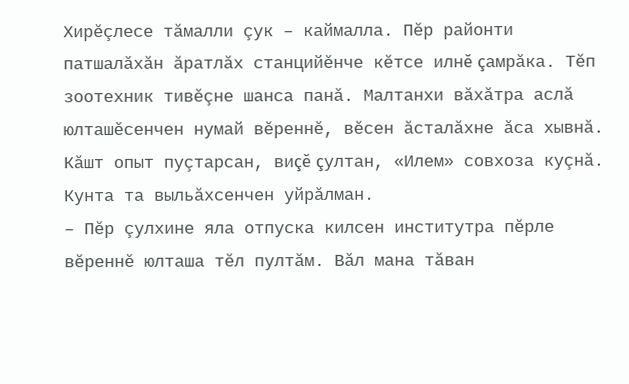Хирĕçлесе тăмалли çук – каймалла. Пĕр районти патшалăхăн ăратлăх станцийĕнче кĕтсе илнĕ çамрăка. Тĕп зоотехник тивĕçне шанса панă. Малтанхи вăхăтра аслă юлташĕсенчен нумай вĕреннĕ, вĕсен ăсталăхне ăса хывнă. Кăшт опыт пуçтарсан, виçĕ çултан, «Илем» совхоза куçнă. Кунта та выльăхсенчен уйрăлман.
– Пĕр çулхине яла отпуска килсен институтра пĕрле вĕреннĕ юлташа тĕл пултăм. Вăл мана тăван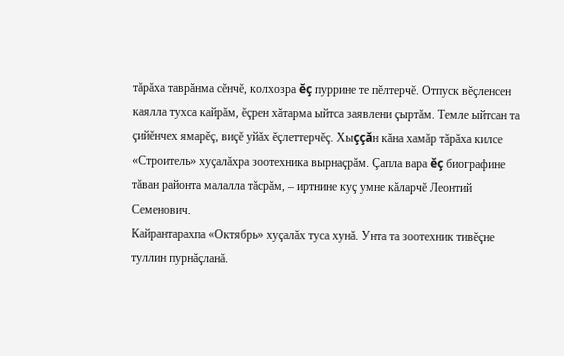тăрăха таврăнма сĕнчĕ, колхозра ĕç пуррине те пĕлтерчĕ. Отпуск вĕçленсен каялла тухса кайрăм, ĕçрен хăтарма ыйтса заявлени çыртăм. Темле ыйтсан та çийĕнчех ямарĕç, виçĕ уйăх ĕçлеттерчĕç. Хыççăн кăна хамăр тăрăха килсе «Строитель» хуçалăхра зоотехника вырнаçрăм. Çапла вара ĕç биографине тăван районта малалла тăсрăм, – иртнине куç умне кăларчĕ Леонтий Семенович.
Кайрантарахпа «Октябрь» хуçалăх туса хунă. Унта та зоотехник тивĕçне туллин пурнăçланă.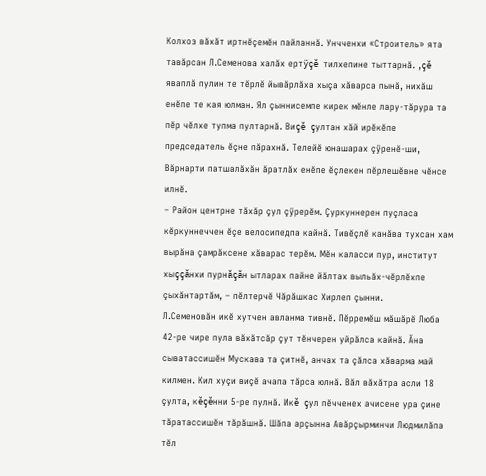Колхоз вăхăт иртнĕçемĕн пайланнă. Унчченхи «Строитель» ята тавăрсан Л.Семенова халăх ертÿçĕ тилхепине тыттарнă. ,çĕ яваплă пулин те тĕрлĕ йывăрлăха хыçа хăварса пынă, нихăш енĕпе те кая юлман. Ял çыннисемпе кирек мĕнле лару-тăрура та пĕр чĕлхе тупма пултарнă. Виçĕ çултан хăй ирĕкĕпе председатель ĕçне пăрахнă. Телейĕ юнашарах çÿренĕ-ши, Вăрнарти патшалăхăн ăратлăх енĕпе ĕçлекен пĕрлешĕвне чĕнсе илнĕ.
– Район центрне тăхăр çул çÿрерĕм. Çуркуннерен пуçласа кĕркуннеччен ĕçе велосипедпа кайнă. Тивĕçлĕ канăва тухсан хам вырăна çамрăксене хăварас терĕм. Мĕн каласси пур, институт хыççăнхи пурнăçăн ытларах пайне йăлтах выльăх-чĕрлĕхпе çыхăнтартăм, – пĕлтерчĕ Чăрăшкас Хирлеп çынни.
Л.Семеновăн икĕ хутчен авланма тивнĕ. Пĕрремĕш мăшăрĕ Люба 42-ре чире пула вăхăтсăр çут тĕнчерен уйрăлса кайнă. Ăна сыватассишĕн Мускава та çитнĕ, анчах та çăлса хăварма май килмен. Кил хуçи виçĕ ачапа тăрса юлнă. Вăл вăхăтра асли 18 çулта, кĕçĕнни 5-ре пулнă. Икĕ çул пĕчченех ачисене ура çине тăратассишĕн тăрăшнă. Шăпа арçынна Авăрçырминчи Людмилăпа тĕл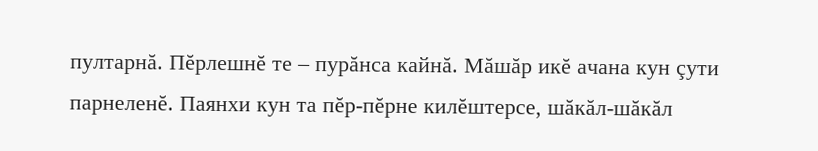пултарнă. Пĕрлешнĕ те – пурăнса кайнă. Мăшăр икĕ ачана кун çути парнеленĕ. Паянхи кун та пĕр-пĕрне килĕштерсе, шăкăл-шăкăл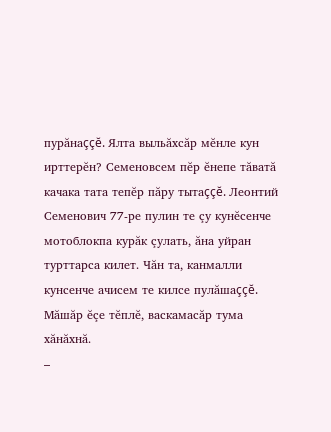пурăнаççĕ. Ялта выльăхсăр мĕнле кун ирттерĕн? Семеновсем пĕр ĕнепе тăватă качака тата тепĕр пăру тытаççĕ. Леонтий Семенович 77-ре пулин те çу кунĕсенче мотоблокпа курăк çулать, ăна уйран турттарса килет. Чăн та, канмалли кунсенче ачисем те килсе пулăшаççĕ. Мăшăр ĕçе тĕплĕ, васкамасăр тума хăнăхнă.
–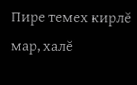Пире темех кирлĕ мар, халĕ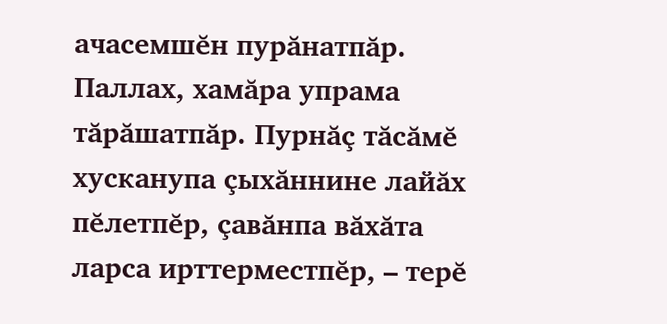ачасемшĕн пурăнатпăр. Паллах, хамăра упрама тăрăшатпăр. Пурнăç тăсăмĕ хусканупа çыхăннине лайăх пĕлетпĕр, çавăнпа вăхăта ларса ирттерместпĕр, – терĕ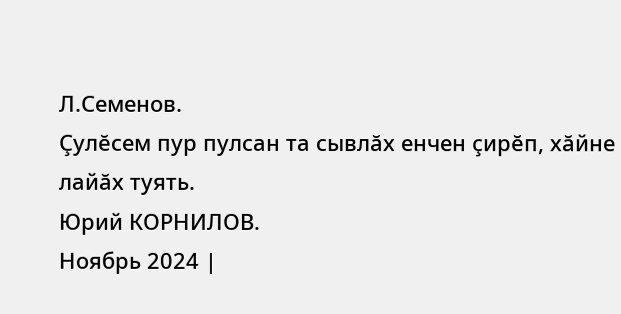Л.Семенов.
Çулĕсем пур пулсан та сывлăх енчен çирĕп, хăйне лайăх туять.
Юрий КОРНИЛОВ.
Ноябрь 2024 |